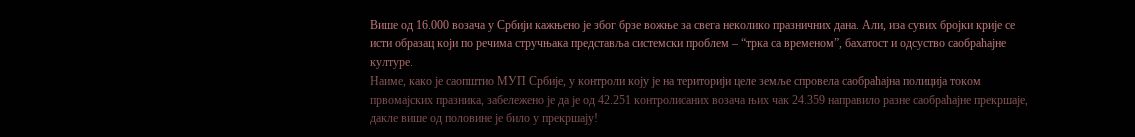Више од 16.000 возача у Србији кажњено је због брзе вожње за свега неколико празничних дана. Али, иза сувих бројки крије се исти образац који по речима стручњака представља системски проблем – “трка са временом”, бахатост и одсуство саобраћајне културе.
Наиме, како је саопштио МУП Србије, у контроли коју је на територији целе земље спровела саобраћајна полиција током првомајских празника, забележено је да је од 42.251 контролисаних возача њих чак 24.359 направило разне саобраћајне прекршаје, дакле више од половине је било у прекршају!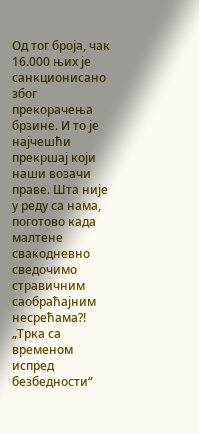Од тог броја, чак 16.000 њих је санкционисано због прекорачења брзине. И то је најчешћи прекршај који наши возачи праве. Шта није у реду са нама, поготово када малтене свакодневно сведочимо стравичним саобраћајним несрећама?!
„Трка са временом испред безбедности“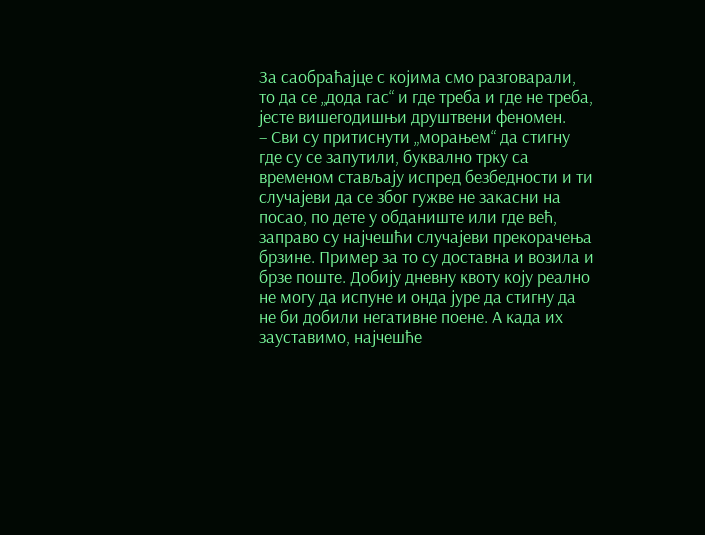За саобраћајце с којима смо разговарали, то да се „дода гас“ и где треба и где не треба, јесте вишегодишњи друштвени феномен.
– Сви су притиснути „морањем“ да стигну где су се запутили, буквално трку са временом стављају испред безбедности и ти случајеви да се због гужве не закасни на посао, по дете у обданиште или где већ, заправо су најчешћи случајеви прекорачења брзине. Пример за то су доставна и возила и брзе поште. Добију дневну квоту коју реално не могу да испуне и онда јуре да стигну да не би добили негативне поене. А када их зауставимо, најчешће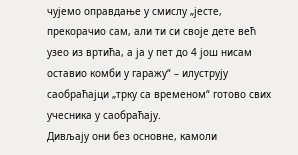чујемо оправдање у смислу „јесте, прекорачио сам, али ти си своје дете већ узео из вртића, а ја у пет до 4 још нисам оставио комби у гаражу“ – илуструју саобраћајци „трку са временом“ готово свих учесника у саобраћају.
Дивљају они без основне, камоли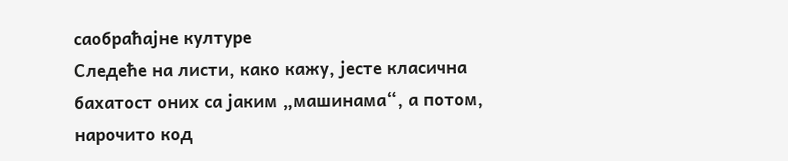саобраћајне културе
Следеће на листи, како кажу, јесте класична бахатост оних са јаким „машинама“, а потом, нарочито код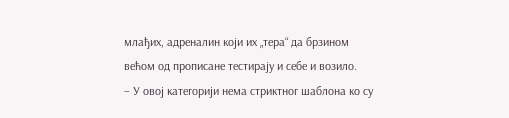млађих, адреналин који их „тера“ да брзином већом од прописане тестирају и себе и возило.
– У овој категорији нема стриктног шаблона ко су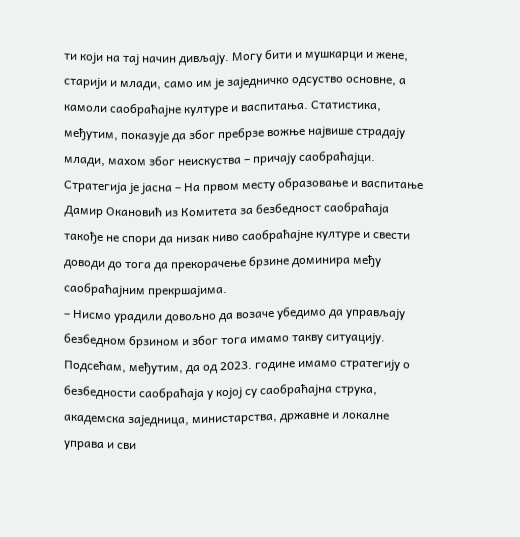ти који на тај начин дивљају. Могу бити и мушкарци и жене, старији и млади, само им је заједничко одсуство основне, а камоли саобраћајне културе и васпитања. Статистика, међутим, показује да због пребрзе вожње највише страдају млади, махом због неискуства – причају саобраћајци.
Стратегија је јасна – На првом месту образовање и васпитање
Дамир Окановић из Комитета за безбедност саобраћаја такође не спори да низак ниво саобраћајне културе и свести доводи до тога да прекорачење брзине доминира међу саобраћајним прекршајима.
– Нисмо урадили довољно да возаче убедимо да управљају безбедном брзином и због тога имамо такву ситуацију. Подсећам, међутим, да од 2023. године имамо стратегију о безбедности саобраћаја у којој су саобраћајна струка, академска заједница, министарства, државне и локалне управа и сви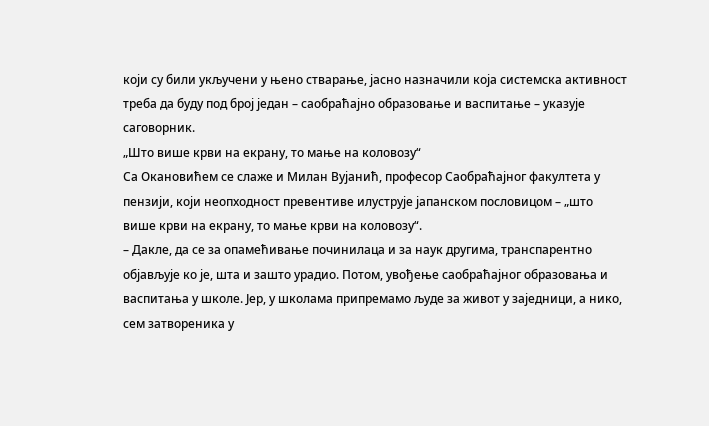који су били укључени у њено стварање, јасно назначили која системска активност треба да буду под број један – саобраћајно образовање и васпитање – указује саговорник.
„Што више крви на екрану, то мање на коловозу“
Са Окановићем се слаже и Милан Вујанић, професор Саобраћајног факултета у пензији, који неопходност превентиве илуструје јапанском пословицом – „што више крви на екрану, то мање крви на коловозу“.
– Дакле, да се за опамећивање починилаца и за наук другима, транспарентно објављује ко је, шта и зашто урадио. Потом, увођење саобраћајног образовања и васпитања у школе. Јер, у школама припремамо људе за живот у заједници, а нико, сем затвореника у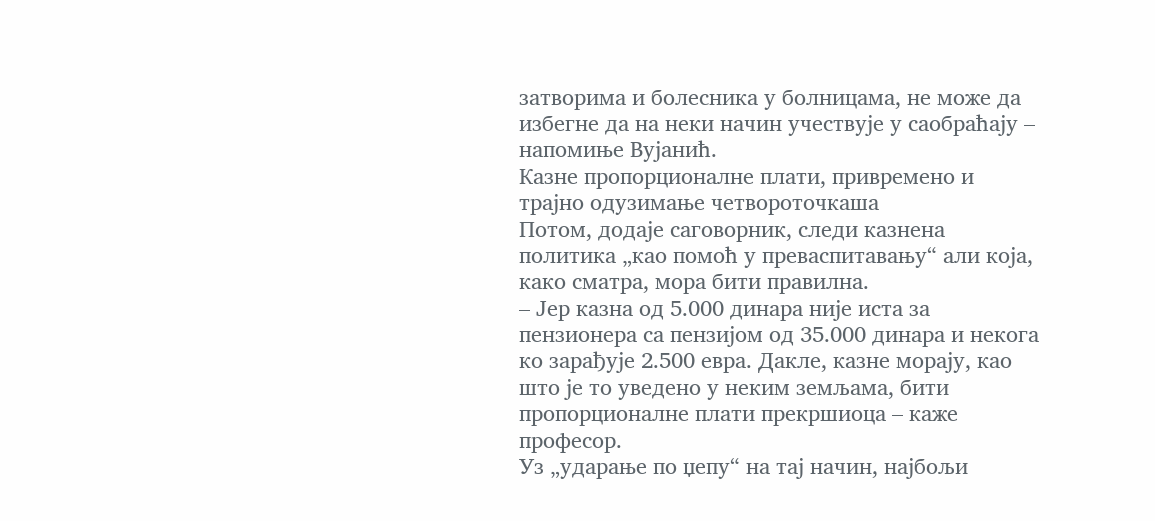затворима и болесника у болницама, не може да избегне да на неки начин учествује у саобраћају – напомиње Вујанић.
Казне пропорционалне плати, привремено и трајно одузимање четвороточкаша
Потом, додаје саговорник, следи казнена политика „као помоћ у преваспитавању“ али која, како сматра, мора бити правилна.
– Јер казна од 5.000 динара није иста за пензионера са пензијом од 35.000 динара и некога ко зарађује 2.500 евра. Дакле, казне морају, као што је то уведено у неким земљама, бити пропорционалне плати прекршиоца – каже професор.
Уз „ударање по џепу“ на тај начин, најбољи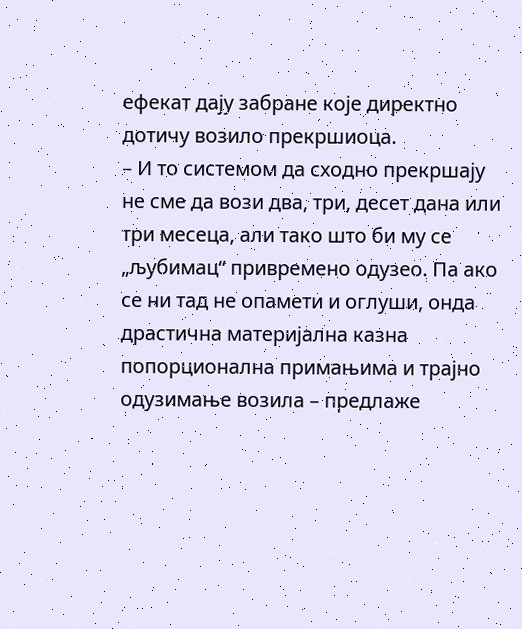ефекат дају забране које директно дотичу возило прекршиоца.
– И то системом да сходно прекршају не сме да вози два, три, десет дана или три месеца, али тако што би му се „љубимац“ привремено одузео. Па ако се ни тад не опамети и оглуши, онда драстична материјална казна попорционална примањима и трајно одузимање возила – предлаже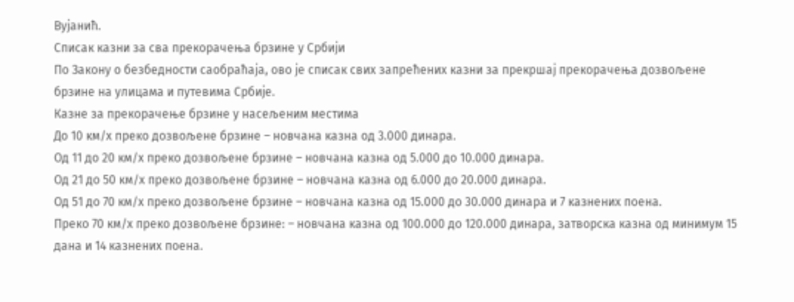Вујанић.
Списак казни за сва прекорачења брзине у Србији
По Закону о безбедности саобраћаја, ово је списак свих запрећених казни за прекршај прекорачења дозвољене брзине на улицама и путевима Србије.
Казне за прекорачење брзине у насељеним местима
До 10 км/х преко дозвољене брзине – новчана казна од 3.000 динара.
Од 11 до 20 км/х преко дозвољене брзине – новчана казна од 5.000 до 10.000 динара.
Од 21 до 50 км/х преко дозвољене брзине – новчана казна од 6.000 до 20.000 динара.
Од 51 до 70 км/х преко дозвољене брзине – новчана казна од 15.000 до 30.000 динара и 7 казнених поена.
Преко 70 км/х преко дозвољене брзине: – новчана казна од 100.000 до 120.000 динара, затворска казна од минимум 15 дана и 14 казнених поена.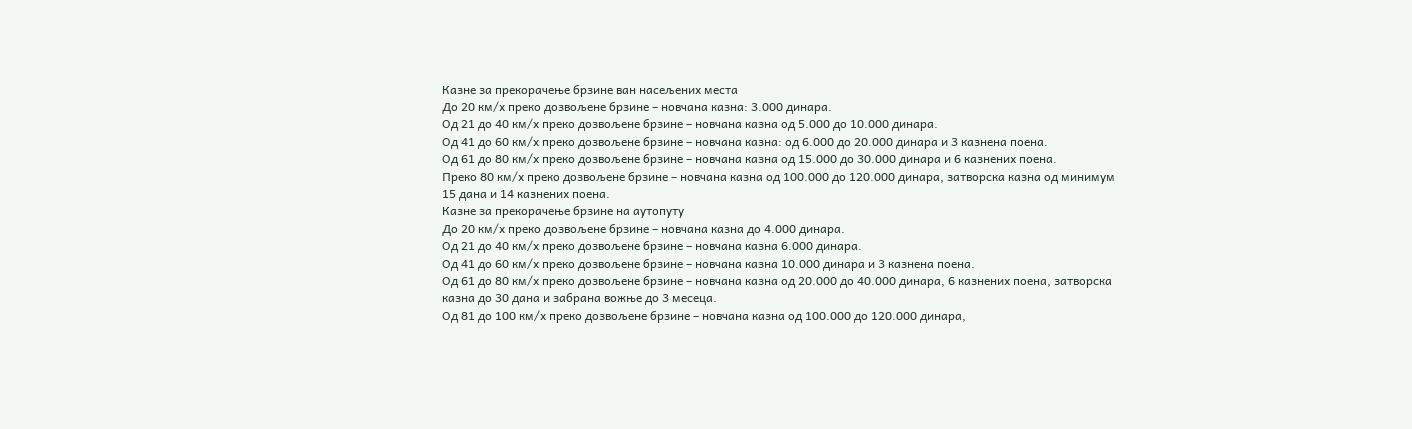Казне за прекорачење брзине ван насељених места
До 20 км/х преко дозвољене брзине – новчана казна: 3.000 динара.
Од 21 до 40 км/х преко дозвољене брзине – новчана казна од 5.000 до 10.000 динара.
Од 41 до 60 км/х преко дозвољене брзине – новчана казна: од 6.000 до 20.000 динара и 3 казнена поена.
Од 61 до 80 км/х преко дозвољене брзине – новчана казна од 15.000 до 30.000 динара и 6 казнених поена.
Преко 80 км/х преко дозвољене брзине – новчана казна од 100.000 до 120.000 динара, затворска казна од минимум 15 дана и 14 казнених поена.
Казне за прекорачење брзине на аутопуту
До 20 км/х преко дозвољене брзине – новчана казна до 4.000 динара.
Од 21 до 40 км/х преко дозвољене брзине – новчана казна 6.000 динара.
Од 41 до 60 км/х преко дозвољене брзине – новчана казна 10.000 динара и 3 казнена поена.
Од 61 до 80 км/х преко дозвољене брзине – новчана казна од 20.000 до 40.000 динара, 6 казнених поена, затворска казна до 30 дана и забрана вожње до 3 месеца.
Од 81 до 100 км/х преко дозвољене брзине – новчана казна од 100.000 до 120.000 динара,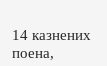14 казнених поена,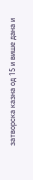затворска казна од 15 и више дана и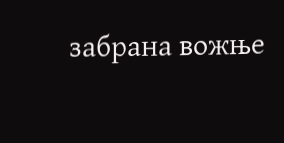забрана вожње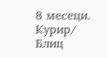8 месеци.
Курир/ Блиц